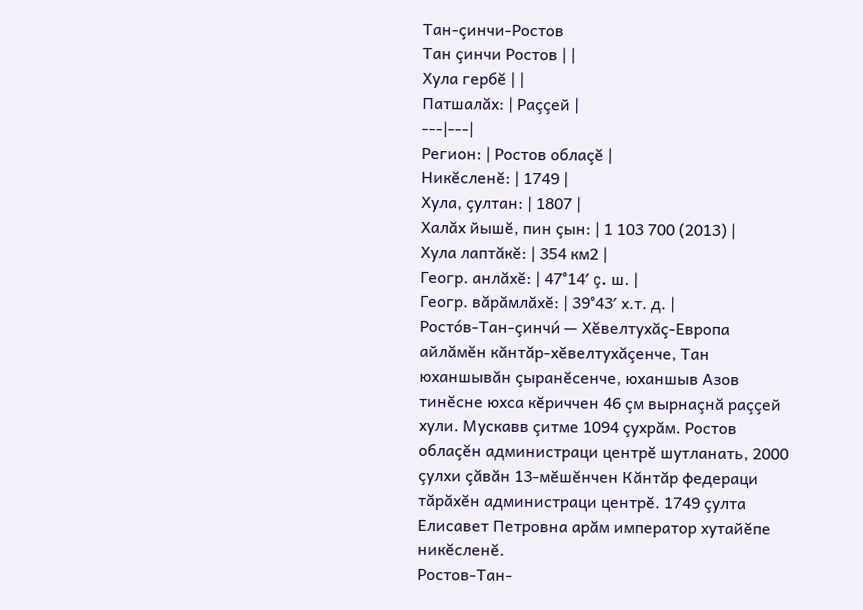Тан-çинчи-Ростов
Тан çинчи Ростов | |
Хула гербĕ | |
Патшалăх: | Раççей |
---|---|
Регион: | Ростов облаçĕ |
Никĕсленĕ: | 1749 |
Хула, çултан: | 1807 |
Халăх йышĕ, пин çын: | 1 103 700 (2013) |
Хула лаптăкĕ: | 354 км2 |
Геогр. анлăхĕ: | 47°14′ ç. ш. |
Геогр. вăрăмлăхĕ: | 39°43′ х.т. д. |
Росто́в-Тан-çинчи́ — Хĕвелтухăç-Европа айлăмĕн кăнтăр-хĕвелтухăçенче, Тан юханшывăн çыранĕсенче, юханшыв Азов тинĕсне юхса кĕриччен 46 çм вырнаçнă раççей хули. Мускавв çитме 1094 çухрăм. Ростов облаçĕн администраци центрĕ шутланать, 2000 çулхи çăвăн 13-мĕшĕнчен Кăнтăр федераци тăрăхĕн администраци центрĕ. 1749 çулта Елисавет Петровна арăм император хутайĕпе никĕсленĕ.
Ростов-Тан-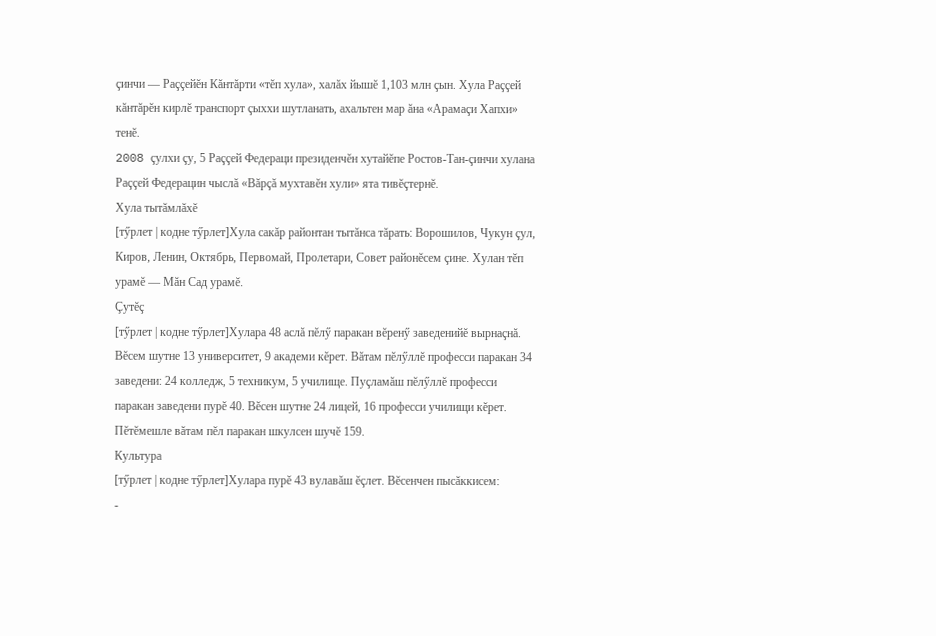çинчи — Раççейĕн Кăнтăрти «тĕп хула», халăх йышĕ 1,103 млн çын. Хула Раççей кăнтăрĕн кирлĕ транспорт çыххи шутланать, ахальтен мар ăна «Арамаçи Хапхи» тенĕ.
2008 çулхи çу, 5 Раççей Федераци президенчĕн хутайĕпе Ростов-Тан-çинчи хулана Раççей Федерацин чыслă «Вăрçă мухтавĕн хули» ята тивĕçтернĕ.
Хула тытăмлăхĕ
[тӳрлет | кодне тӳрлет]Хула сакăр районтан тытăнса тăрать: Ворошилов, Чукун çул, Киров, Ленин, Октябрь, Первомай, Пролетари, Совет районĕсем çине. Хулан тĕп урамĕ — Мăн Сад урамĕ.
Çутĕç
[тӳрлет | кодне тӳрлет]Хулара 48 аслă пĕлӳ паракан вĕренӳ заведенийĕ вырнаçнă. Вĕсем шутне 13 университет, 9 академи кĕрет. Вăтам пĕлӳллĕ професси паракан 34 заведени: 24 колледж, 5 техникум, 5 училище. Пуçламăш пĕлӳллĕ професси паракан заведени пурĕ 40. Вĕсен шутне 24 лицей, 16 професси училищи кĕрет. Пĕтĕмешле вăтам пĕл паракан шкулсен шучĕ 159.
Культура
[тӳрлет | кодне тӳрлет]Хулара пурĕ 43 вулавăш ĕçлет. Вĕсенчен пысăккисем:
-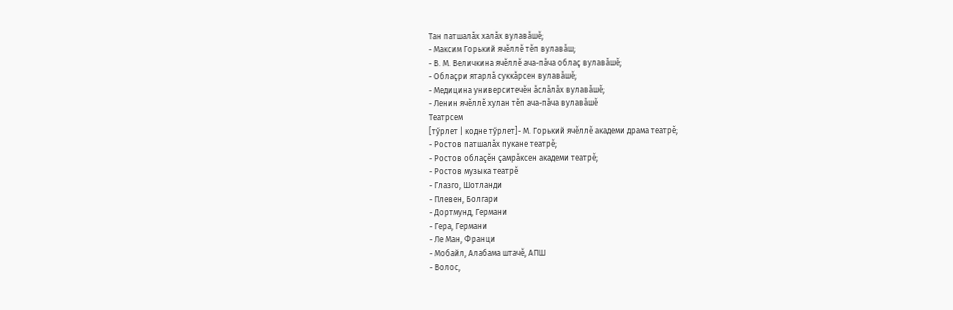Тан патшалăх халăх вулавăшĕ;
- Максим Горький ячĕллĕ тĕп вулавăш;
- В. М. Величкина ячĕллĕ ача-пăча облаç вулавăшĕ;
- Облаçри ятарлă суккăрсен вулавăшĕ;
- Медицина университечĕн ăслăлăх вулавăшĕ;
- Ленин ячĕллĕ хулан тĕп ача-пăча вулавăшĕ
Театрсем
[тӳрлет | кодне тӳрлет]- М. Горький ячĕллĕ академи драма театрĕ;
- Ростов патшалăх пукане театрĕ;
- Ростов облаçĕн çамрăксен академи театрĕ;
- Ростов музыка театрĕ
- Глазго, Шотланди
- Плевен, Болгари
- Дортмунд, Германи
- Гера, Германи
- Ле Ман, Франци
- Мобайл, Алабама штачĕ, АПШ
- Волос,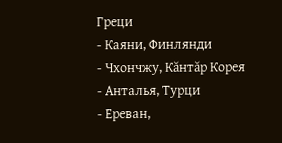Греци
- Каяни, Финлянди
- Чхончжу, Кăнтăр Корея
- Анталья, Турци
- Ереван,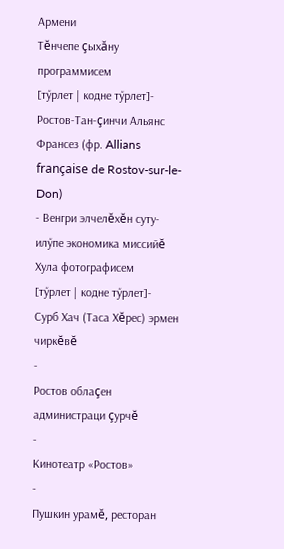Армени
Тĕнчепе çыхăну программисем
[тӳрлет | кодне тӳрлет]- Ростов-Тан-çинчи Альянс Франсез (фр. Allians française de Rostov-sur-le-Don)
- Венгри элчелĕхĕн суту-илӳпе экономика миссийĕ
Хула фотографисем
[тӳрлет | кодне тӳрлет]-
Сурб Хач (Таса Хĕрес) эрмен чиркĕвĕ
-
Ростов облаçен администраци çурчĕ
-
Кинотеатр «Ростов»
-
Пушкин урамĕ, ресторан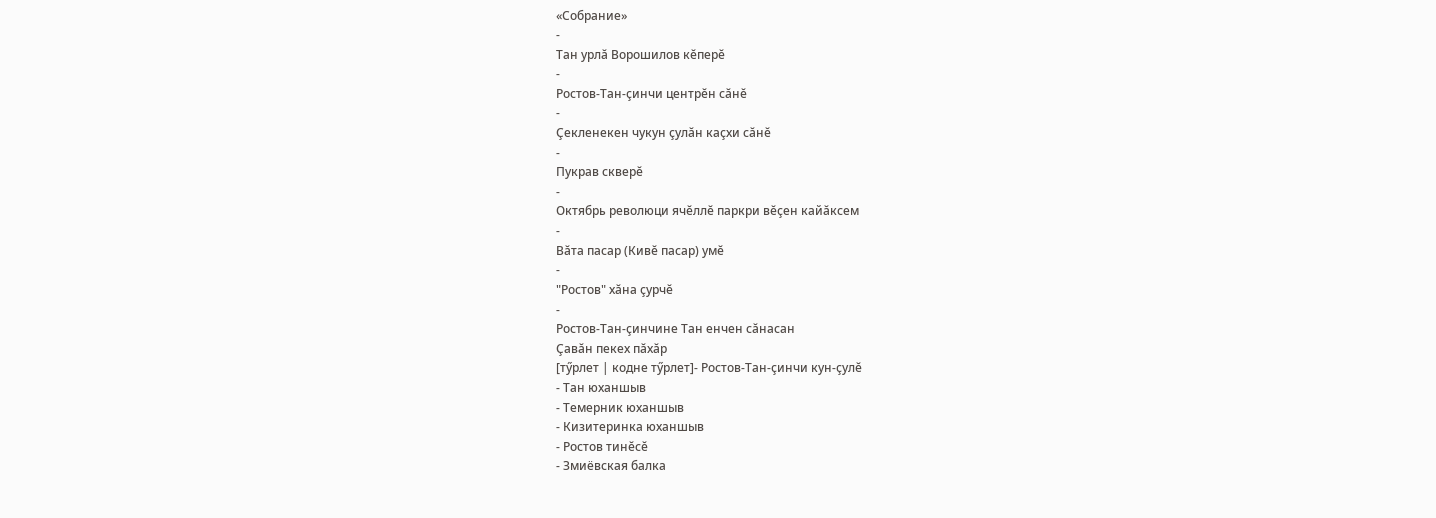«Собрание»
-
Тан урлă Ворошилов кĕперĕ
-
Ростов-Тан-çинчи центрĕн сăнĕ
-
Çекленекен чукун çулăн каçхи сăнĕ
-
Пукрав скверĕ
-
Октябрь революци ячĕллĕ паркри вĕçен кайăксем
-
Вăта пасар (Кивĕ пасар) умĕ
-
"Ростов" хăна çурчĕ
-
Ростов-Тан-çинчине Тан енчен сăнасан
Çавăн пекех пăхăр
[тӳрлет | кодне тӳрлет]- Ростов-Тан-çинчи кун-çулĕ
- Тан юханшыв
- Темерник юханшыв
- Кизитеринка юханшыв
- Ростов тинĕсĕ
- Змиёвская балка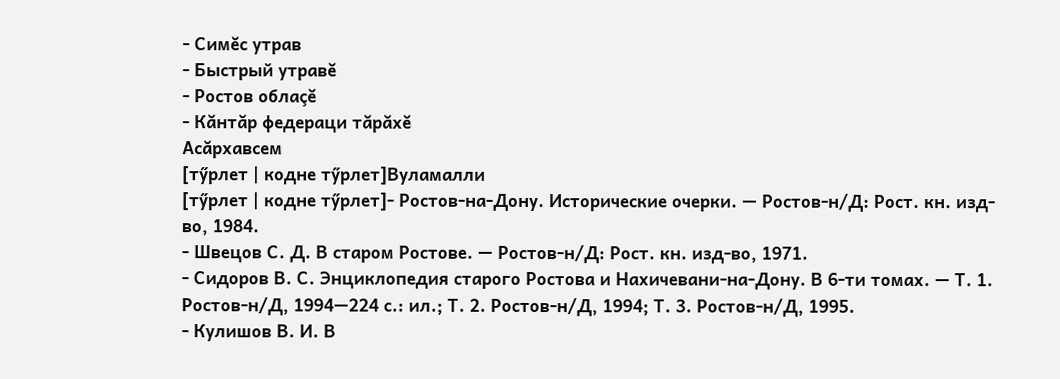- Симĕс утрав
- Быстрый утравĕ
- Ростов облаçĕ
- Кăнтăр федераци тăрăхĕ
Асăрхавсем
[тӳрлет | кодне тӳрлет]Вуламалли
[тӳрлет | кодне тӳрлет]- Ростов-на-Дону. Исторические очерки. — Ростов-н/Д: Рост. кн. изд-во, 1984.
- Швецов С. Д. В старом Ростове. — Ростов-н/Д: Рост. кн. изд-во, 1971.
- Сидоров В. С. Энциклопедия старого Ростова и Нахичевани-на-Дону. В 6-ти томах. — Т. 1. Ростов-н/Д, 1994—224 с.: ил.; Т. 2. Ростов-н/Д, 1994; Т. 3. Ростов-н/Д, 1995.
- Кулишов В. И. В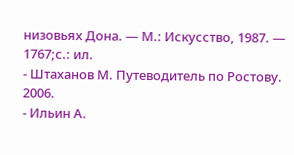низовьях Дона. — М.: Искусство, 1987. — 1767;с.: ил.
- Штаханов М. Путеводитель по Ростову. 2006.
- Ильин А.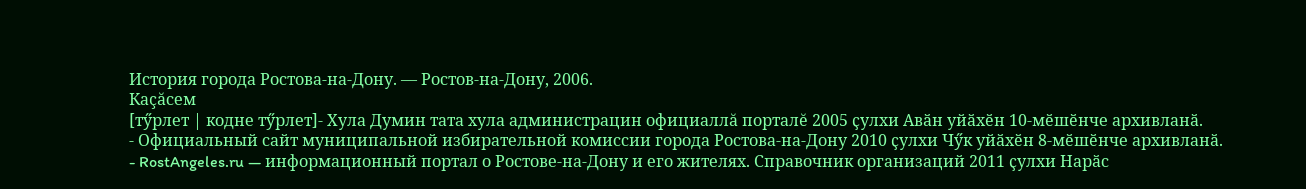История города Ростова-на-Дону. — Ростов-на-Дону, 2006.
Каçăсем
[тӳрлет | кодне тӳрлет]- Хула Думин тата хула администрацин официаллă порталĕ 2005 ҫулхи Авӑн уйӑхӗн 10-мӗшӗнче архивланӑ.
- Официальный сайт муниципальной избирательной комиссии города Ростова-на-Дону 2010 ҫулхи Чӳк уйӑхӗн 8-мӗшӗнче архивланӑ.
- RostAngeles.ru — информационный портал о Ростове-на-Дону и его жителях. Справочник организаций 2011 ҫулхи Нарӑс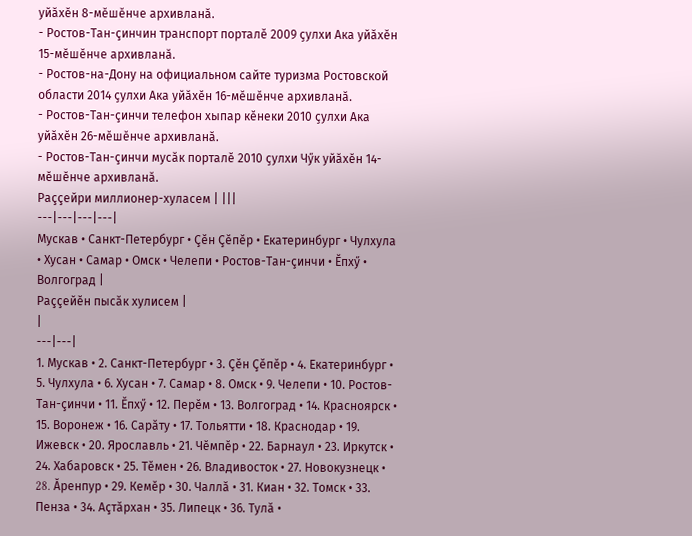уйӑхӗн 8-мӗшӗнче архивланӑ.
- Ростов-Тан-çинчин транспорт порталĕ 2009 ҫулхи Ака уйӑхӗн 15-мӗшӗнче архивланӑ.
- Ростов-на-Дону на официальном сайте туризма Ростовской области 2014 ҫулхи Ака уйӑхӗн 16-мӗшӗнче архивланӑ.
- Ростов-Тан-çинчи телефон хыпар кĕнеки 2010 ҫулхи Ака уйӑхӗн 26-мӗшӗнче архивланӑ.
- Ростов-Тан-çинчи мусăк порталĕ 2010 ҫулхи Чӳк уйӑхӗн 14-мӗшӗнче архивланӑ.
Раççейри миллионер-хуласем | |||
---|---|---|---|
Мускав • Санкт-Петербург • Çĕн Çĕпĕр • Екатеринбург • Чулхула • Хусан • Самар • Омск • Челепи • Ростов-Тан-çинчи • Ĕпхӳ • Волгоград |
Раççейĕн пысăк хулисем |
|
---|---|
1. Мускав • 2. Санкт-Петербург • 3. Çĕн Çĕпĕр • 4. Екатеринбург • 5. Чулхула • 6. Хусан • 7. Самар • 8. Омск • 9. Челепи • 10. Ростов-Тан-çинчи • 11. Ĕпхӳ • 12. Перĕм • 13. Волгоград • 14. Красноярск • 15. Воронеж • 16. Сарăту • 17. Тольятти • 18. Краснодар • 19. Ижевск • 20. Ярославль • 21. Чĕмпĕр • 22. Барнаул • 23. Иркутск • 24. Хабаровск • 25. Тĕмен • 26. Владивосток • 27. Новокузнецк • 28. Ăренпур • 29. Кемĕр • 30. Чаллă • 31. Киан • 32. Томск • 33. Пенза • 34. Аçтăрхан • 35. Липецк • 36. Тулă •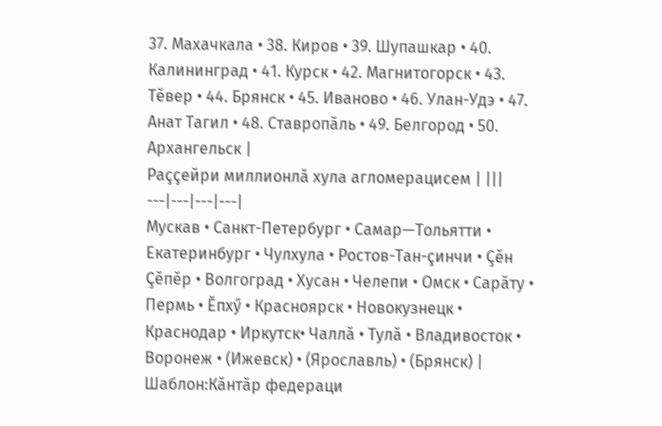37. Махачкала • 38. Киров • 39. Шупашкар • 40. Калининград • 41. Курск • 42. Магнитогорск • 43. Тĕвер • 44. Брянск • 45. Иваново • 46. Улан-Удэ • 47. Анат Тагил • 48. Ставропăль • 49. Белгород • 50. Архангельск |
Раççейри миллионлă хула агломерацисем | |||
---|---|---|---|
Мускав • Санкт-Петербург • Самар—Тольятти • Екатеринбург • Чулхула • Ростов-Тан-çинчи • Çĕн Çĕпĕр • Волгоград • Хусан • Челепи • Омск • Сарăту • Пермь • Ĕпхӳ • Красноярск • Новокузнецк • Краснодар • Иркутск• Чаллă • Тулă • Владивосток • Воронеж • (Ижевск) • (Ярославль) • (Брянск) |
Шаблон:Кăнтăр федераци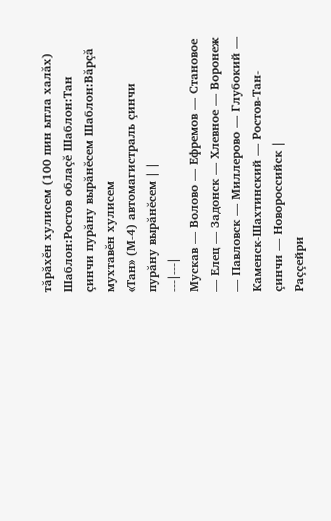тăрăхĕн хулисем (100 пин ытла халăх) Шаблон:Ростов облаçĕ Шаблон:Тан çинчи пурăну вырăнĕсем Шаблон:Вăрçă мухтавĕн хулисем
«Тан» (М-4) автомагистраль çинчи пурăну вырăнĕсем | |
---|---|
Мускав — Волово — Ефремов — Становое — Елец — Задонск — Хлевное — Воронеж — Павловск — Миллерово — Глубокий — Каменск-Шахтинский — Ростов-Тан-çинчи — Новороссийск |
Раççейри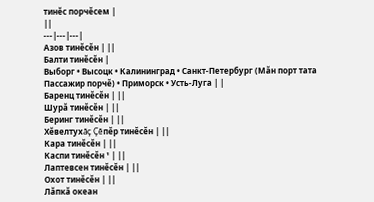тинĕс порчĕсем |
||
---|---|---|
Азов тинĕсĕн | ||
Балти тинĕсĕн |
Выборг • Высоцк • Калининград • Санкт-Петербург (Мăн порт тата Пассажир порчĕ) • Приморск • Усть-Луга | |
Баренц тинĕсĕн | ||
Шурă тинĕсĕн | ||
Беринг тинĕсĕн | ||
Хĕвелтухăç Çĕпĕр тинĕсĕн | ||
Кара тинĕсĕн | ||
Каспи тинĕсĕн ¹ | ||
Лаптевсен тинĕсĕн | ||
Охот тинĕсĕн | ||
Лăпкă океан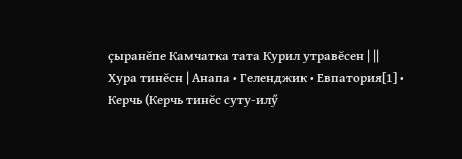çыранĕпе Камчатка тата Курил утравĕсен | ||
Хура тинĕсн | Анапа • Геленджик • Евпатория[1] • Керчь (Керчь тинĕс суту-илӳ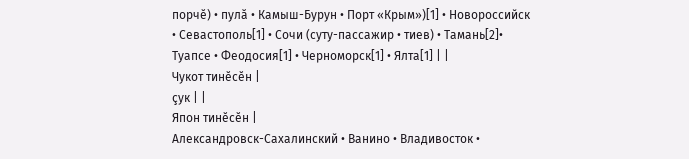порчĕ) • пулă • Камыш-Бурун • Порт «Крым»)[1] • Новороссийск • Севастополь[1] • Сочи (суту-пассажир • тиев) • Тамань[2]• Туапсе • Феодосия[1] • Черноморск[1] • Ялта[1] | |
Чукот тинĕсĕн |
çук | |
Япон тинĕсĕн |
Александровск-Сахалинский • Ванино • Владивосток •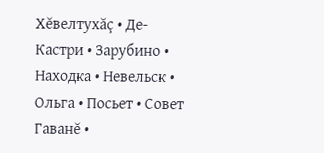Хĕвелтухăç • Де-Кастри • Зарубино • Находка • Невельск • Ольга • Посьет • Совет Гаванĕ •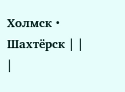Холмск • Шахтёрск | |
|